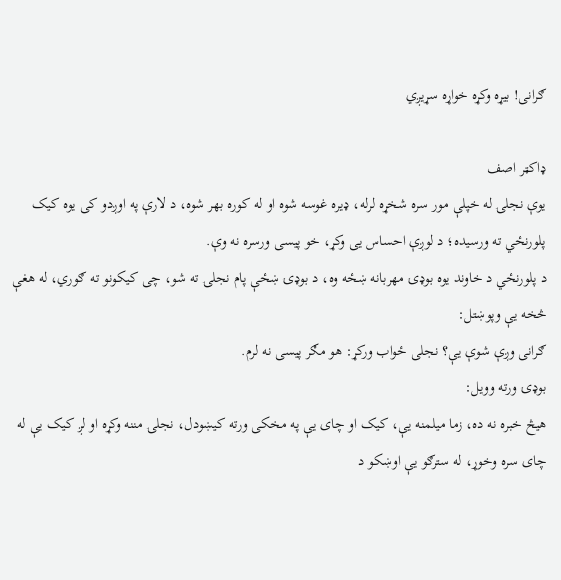ګرانی! بیړه وکړه خواړه سړیږي

ډاکټر اصف
یوې نجلۍ له خپلې مور سره شخړه لرله، ډیره غوسه شوه او له کوره بهر شوه، د لارې په اوږدو کی یوه کیک پلورنځي ته ورسیده؛ د لوږې احساس یی وکړ، خو پیسی ورسره نه وې.
د پلورنځي د خاوند یوه بوډۍ مهربانه ښځه وه، د بوډۍ ښځې پام نجلۍ ته شو، چی کیکونو ته ګوري، له هغې څخه یې وپوښتل:
ګرانی وږې شوې یې؟ نجلی ځواب ورکړ: هو مګر پیسی نه لرم.
بوډۍ ورته وویل:
هیڅ خبره نه ده، زما میلمنه یې، کیک او چای یې په مخکی ورته کیښودل، نجلۍ مننه وکړه او لږ کیک یې له چای سره وخوړ، له سترګو یې اوښکو د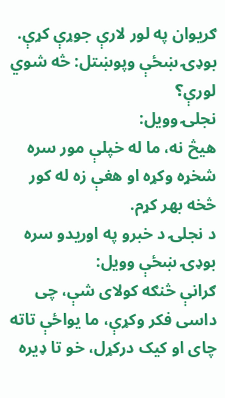ګریوان په لور لارې جوړې کړې.
بوډۍ ښځې وپوښتل: څه شوي لورې؟
نجلۍ وویل:
هیڅ نه، ما له خپلې مور سره شخړه وکړه او هغې زه له کور څخه بهر کړم.
د نجلۍ د خبرو په اوریدو سره بوډۍ ښځې وویل:
ګرانې څنګه کولای شې، چی داسی فکر وکړې، ما یواځې تاته چای او کیک درکړل، خو تا ډیره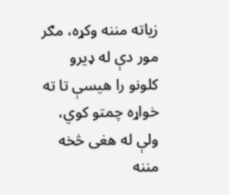زیاته مننه وکړه، مګر مور دې له ډیرو کلونو را هیسې تا ته خواړه چمتو کوي، ولې له هغی څخه مننه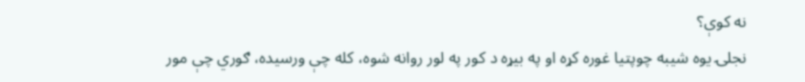نه کوې؟
نجلۍ یوه شیبه چوپتیا غوره کړه او په بیړه د کور په لور روانه شوه، کله چې ورسیده، ګوري چې مور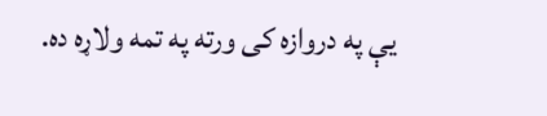یې په دروازه کی ورته په تمه ولاړه ده.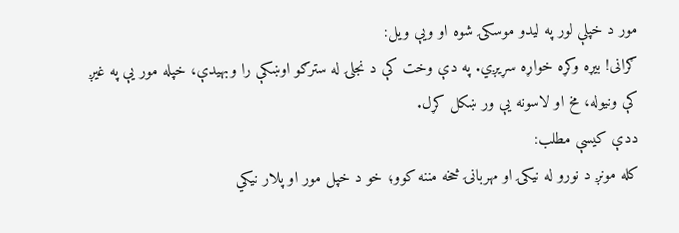مور د خپلې لور په لیدو موسکۍ شوه او ویې ویل:
ګرانی! بیړه وکړه خواړه سړیږي. په دې وخت کې د نجلۍ له سترګو اوښکې را وبهیدې، خپله مور یې په غیږ کې ونیوله، مخ او لاسونه يې ور ښکل کړل.
ددې کیسې مطلب:
کله مونږ د نورو له نیکۍ او مهربانۍ څخه مننه کوو؛ خو د خپل مور او پلار نیکي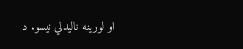او لورینه نالیدلي نیسو. د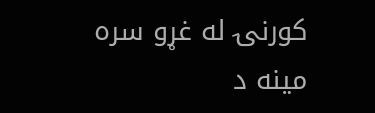کورنۍ له غړو سره مینه د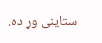ستاینی وړ ده.